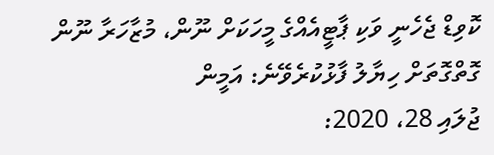ކޮވިޑް ޖެހެނީ ވަކި ޕާޓީއެއްގެ މީހަކަށް ނޫން، މުޒާހަރާ ނޫން ގޮތްގޮތަށް ހިޔާލު ފާޅުކުރެވޭނެ: އަމީން
ޖުލައި 28، 2020: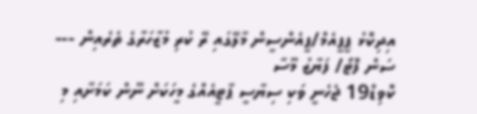އިދިކޮޅު ޕީޕީއެމް/ޕީއެންސީން މާލޭގައި ރޭ ކުރި މުޒާހަރާގެ ތެރެއިން --- ސަން ފޮޓޯ/ ފަޔާޒު މޫސާ
ކޮވިޑް19 ޖެހެނީ ވަކި ސިޔާސީ ޕާޓީއެއްގެ މީހަކަށް ނޫން ކަމަށާއި މި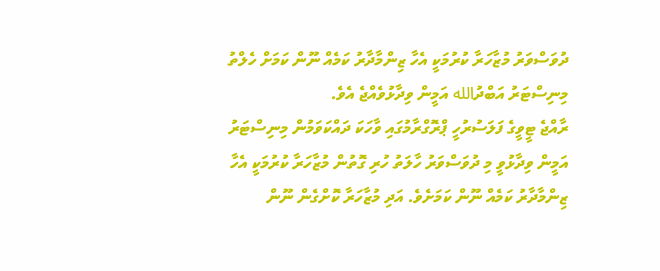ދުވަސްވަރު މުޒާހަރާ ކުރުމަކީ އެހާ ޒިންމާދާރު ކަމެއް ނޫން ކަމަށް ހެލްތު މިނިސްޓަރު އަބްދުالله އަމީން ވިދާޅުވެއްޖެ އެވެ.
ރާއްޖެ ޓީވީގެ ފަލަސުރުހީ ޕްރޮގްރާމުގައި ވާހަކަ ދައްކަވަމުން މިނިސްޓަރު އަމީން ވިދާޅުވީ މި ދުވަސްވަރު ހާލަތު ހުރި ގޮތުން މުޒާހަރާ ކުރުމަކީ އެހާ ޒިންމާދާރު ކަމެއް ނޫން ކަމަށެވެ. އަދި މުޒާހަރާ ކޮށްގެން ނޫން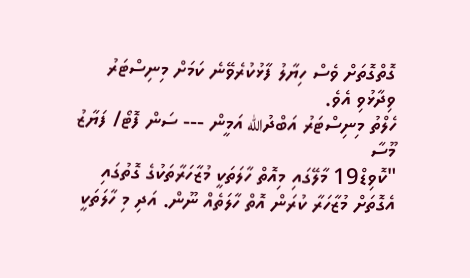ގޮތްގޮތަށް ވެސް ހިޔާލު ފާޅުކުރެވޭނެ ކަމަށް މިނިސްޓަރު ވިދާޅުވި އެވެ.
ހެލްތު މިނިސްޓަރު އަބްދުالله އަމީން --- ސަން ފޮޓޯ/ ފަޔާޒު މޫސާ
"ކޮވިޑް19 މާލޭގައި މިއޮތް ހާލަތަކީ މުޒާހަރާތަކުގެ ގޮތުގައި އެގޮތަށް މުޒާހަރާ ކުރަން އޮތް ހާލަތެއް ނޫން. އަދި މި ހާލަތަކީ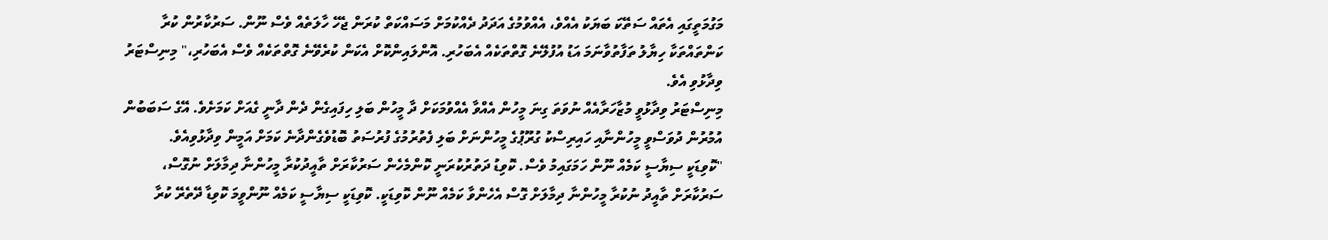މަގުމަތީގައި އެތައް ސަތޭކަ ބަޔަކު އެއްވެ، އެއްވުމުގެ އަދަދު ދެއްކުމަށް މަސައްކަތް ކުރަން ޖެހޭ ހާލަތެއް ވެސް ނޫން. ސަރުކާރުން ކުރާ ކަންތައްތަކާ ހިޔާލު ތަފާތުވާނަމަ އަޑު އުފުލޭނެ ގޮތްތަކެއް އެބަހުރި. އޮންލައިންކޮށް އެކަން ކުރެވޭނެ ގޮތްތަކެއް ވެސް އެބަހުރި،" މިނިސްޓަރު ވިދާޅުވި އެވެ.
މިނިސްޓަރު ވިދާޅުވީ މުޒާހަރާއެއް ނުވަތަ ގިނަ މީހުން އެއްވާ އެއްވުމަކަށް ދާ މީހުން ބަލި ހިފައިގެން ދެން ދާނީ ގެއަށް ކަމަށެވެ. އޭގެ ސަބަބުން އުމުރުން ދުވަސްވީ މީހުންނާއި ހައިރިސްކު ގުރޫޕުގެ މީހުންނަށް ބަލި ފެތުރުމުގެ ފުރުސަތު ބޮޑުވެގެންދާނެ ކަމަށް އަމީން ވިދާޅުވިއެވެ.
"ކޮވިޑަކީ ސިޔާސީ ކަމެއް ނޫން ހަމަގައިމު ވެސް. ކޮވިޑު ދަތުރުކުރަނީ ކޮންމެހެން ސަރުކާރަށް ތާއީދުކުރާ މީހުންނާ ދިމާލަށް ނުގޮސް، ސަރުކާރަށް ތާއީދު ނުކުރާ މީހުންނާ ދިމާލަށް ގޮސް އެހެންވާ ކަމެއް ނޫން ކޮވިޑަކީ. ކޮވިޑަކީ ސިޔާސީ ކަމެއް ނޫންވީމަ ކޮވިޑާ ދޭތެރޭ ކުރާ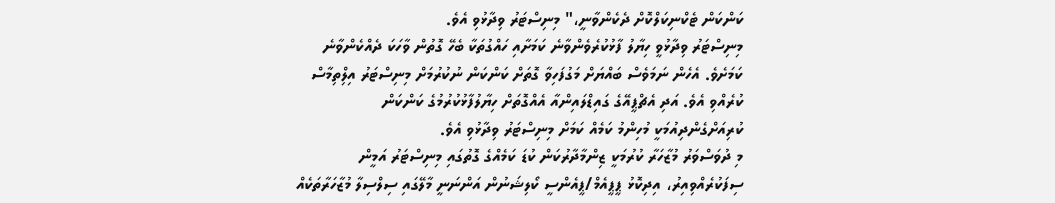ކަންކަން ޓެކްނިކަލްކޮށް ދެކެންވާނީ،" މިނިސްޓަރު ވިދާޅުވި އެވެ.
މިނިސްޓަރު ވިދާޅުވީ ހިޔާލު ފާޅުކުރެވެންވާނެ ކަމަށާއި ހައްގުތަކާ ބެހޭ ގޮތުން ވާހަކަ ދެއްކެންވާނެ ކަމަށެވެ. އެހެން ނަމަވެސް ބައްޔަށް މަގުފަހިވާ ގޮތަށް ކަންކަން ނުކުރުމަށް މިނިސްޓަރު އިލްިތިމާސް ކުރެއްވި އެވެ. އަދި އެޗްޕީއޭގެ ގައިޑްލައިންއާ އެއްގޮތަށް ހިޔާލުފާޅުކުރުމުގެ ކަންކަން ކުރިއަށްގެންދިއުމަކީ މުހިންމު ކަމެއް ކަމަށް މިނިސްޓަރު ވިދާޅުވި އެވެ.
މި ދުވަސްވަރު މުޒާހަރާ ކުރުމަކީ ޒިންމާދާރުކަން ކުޑަ ކަމެއްގެ ގޮތުގައި މިނިސްޓަރު އަމީން ސިފަކުރެއްވިއިރު، އިދިކޮޅު ޕީޕީއެމް/ޕީއެންސީ ކޯލިޝަނުން އަންނަނީ މާލޭގައި ސިލްސިލާ މުޒާހަރާތަކެއް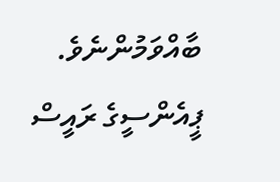ބާއްވަމުންނެވެ.
ޕީއެންސީގެ ރައީސް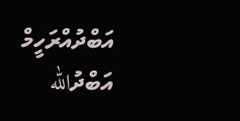އަބްދުއްރަހީމް އަބްދުالله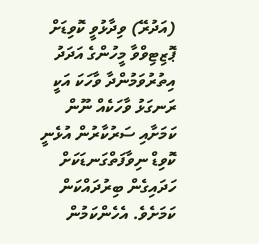(އަދުރޭ) ވިދާޅުވީ ކޮވިޑަށް ޕޮޒިޓިވްވާ މީހުންގެ އަދަދު އިތުރުވަމުންދާ ވާހަކަ އަކީ ރަނގަޅު ވާހަކެއް ނޫން ކަމަށާއި ސަރުކާރުން އުޅެނީ ކޮވިޑް ނިވާފަތްގަނޑަކަށް ހަދައިގެން ބިރުދައްކަން ކަމަށެވެ. އެހެންކަމުން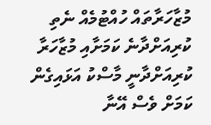މުޒާހަރާތައް ހުއްޓުމެއް ނެތި ކުރިއަށްދާނެ ކަމަށާއި މުޒާހަރާ ކުރިއަށްދާނީ މާސްކު އަޅައިގެން ކަމަށް ވެސް އޭނާ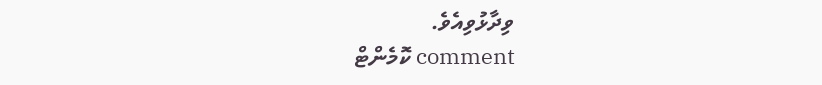ވިދާޅުވިއެވެ.
comment ކޮމެންޓް